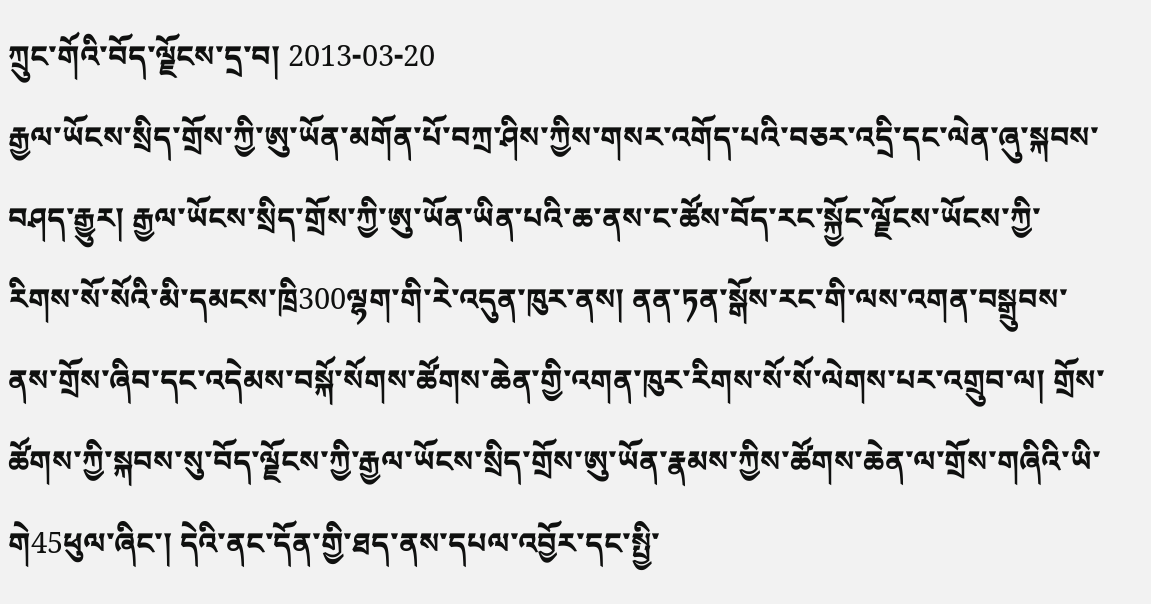ཀྲུང་གོའི་བོད་ལྗོངས་དྲ་བ། 2013-03-20
རྒྱལ་ཡོངས་སྲིད་གྲོས་ཀྱི་ཨུ་ཡོན་མགོན་པོ་བཀྲ་ཤིས་ཀྱིས་གསར་འགོད་པའི་བཅར་འདྲི་དང་ལེན་ཞུ་སྐབས་བཤད་རྒྱུར། རྒྱལ་ཡོངས་སྲིད་གྲོས་ཀྱི་ཨུ་ཡོན་ཡིན་པའི་ཆ་ནས་ང་ཚོས་བོད་རང་སྐྱོང་ལྗོངས་ཡོངས་ཀྱི་རིགས་སོ་སོའི་མི་དམངས་ཁྲི300ལྷག་གི་རེ་འདུན་ཁུར་ནས། ནན་ཏན་སྒོས་རང་གི་ལས་འགན་བསྒྲུབས་ནས་གྲོས་ཞིབ་དང་འདེམས་བསྐོ་སོགས་ཚོགས་ཆེན་གྱི་འགན་ཁུར་རིགས་སོ་སོ་ལེགས་པར་འགྲུབ་ལ། གྲོས་ཚོགས་ཀྱི་སྐབས་སུ་བོད་ལྗོངས་ཀྱི་རྒྱལ་ཡོངས་སྲིད་གྲོས་ཨུ་ཡོན་རྣམས་ཀྱིས་ཚོགས་ཆེན་ལ་གྲོས་གཞིའི་ཡི་གེ45ཕུལ་ཞིང་། དེའི་ནང་དོན་གྱི་ཐད་ནས་དཔལ་འབྱོར་དང་སྤྱི་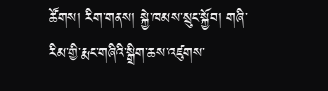ཚོགས། རིག་གནས། སྐྱེ་ཁམས་སྲུང་སྐྱོབ། གཞི་རིམ་གྱི་རྨང་གཞིའི་སྒྲིག་ཆས་འཛུགས་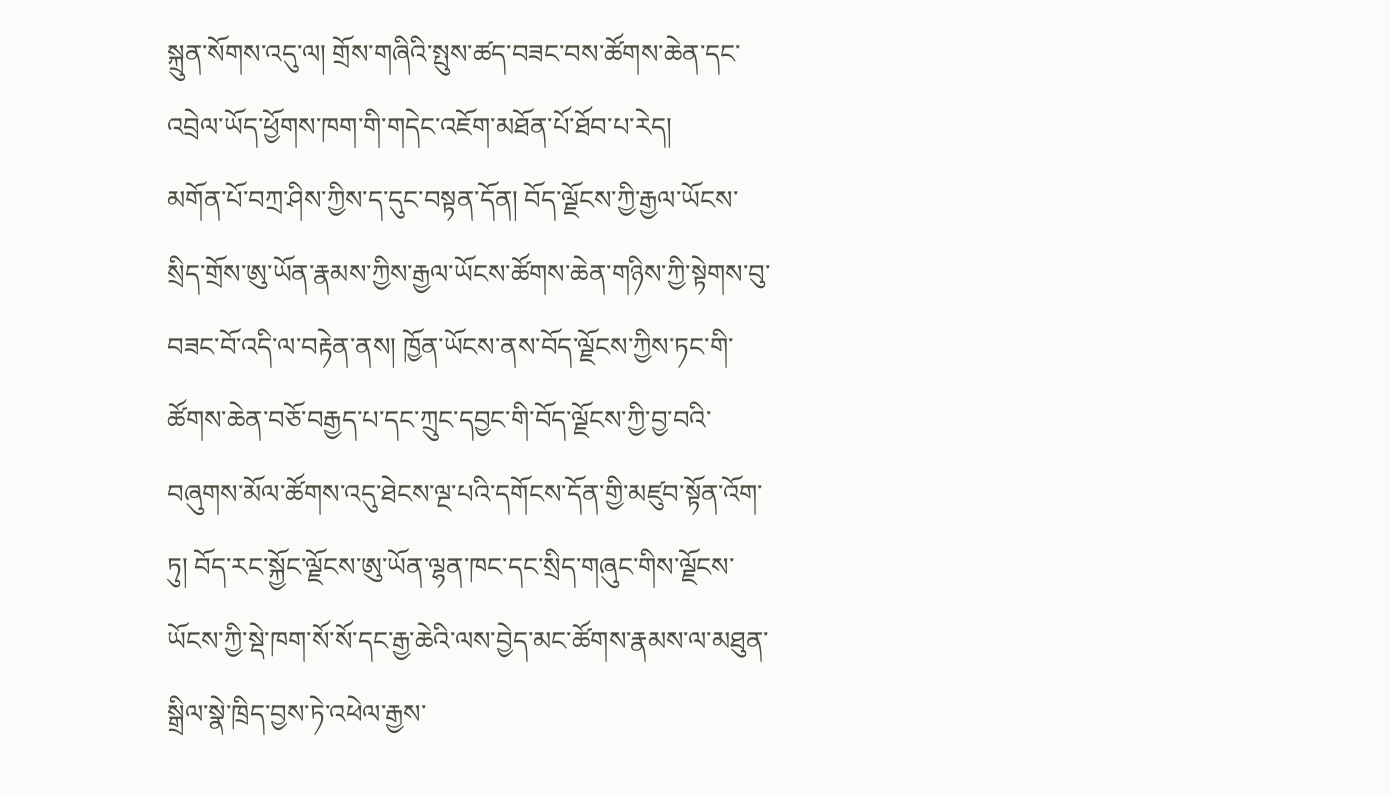སྐྲུན་སོགས་འདུ་ལ། གྲོས་གཞིའི་སྤུས་ཚད་བཟང་བས་ཚོགས་ཆེན་དང་འབྲེལ་ཡོད་ཕྱོགས་ཁག་གི་གདེང་འཇོག་མཐོན་པོ་ཐོབ་པ་རེད།
མགོན་པོ་བཀྲ་ཤིས་ཀྱིས་ད་དུང་བསྟན་དོན། བོད་ལྗོངས་ཀྱི་རྒྱལ་ཡོངས་སྲིད་གྲོས་ཨུ་ཡོན་རྣམས་ཀྱིས་རྒྱལ་ཡོངས་ཚོགས་ཆེན་གཉིས་ཀྱི་སྟེགས་བུ་བཟང་བོ་འདི་ལ་བརྟེན་ནས། ཁྱོན་ཡོངས་ནས་བོད་ལྗོངས་ཀྱིས་ཏང་གི་ཚོགས་ཆེན་བཅོ་བརྒྱད་པ་དང་ཀྲུང་དབྱང་གི་བོད་ལྗོངས་ཀྱི་བྱ་བའི་བཞུགས་མོལ་ཚོགས་འདུ་ཐེངས་ལྔ་པའི་དགོངས་དོན་གྱི་མཛུབ་སྟོན་འོག་ཏུ། བོད་རང་སྐྱོང་ལྗོངས་ཨུ་ཡོན་ལྷན་ཁང་དང་སྲིད་གཞུང་གིས་ལྗོངས་ཡོངས་ཀྱི་སྡེ་ཁག་སོ་སོ་དང་རྒྱ་ཆེའི་ལས་བྱེད་མང་ཚོགས་རྣམས་ལ་མཐུན་སྒྲིལ་སྣེ་ཁྲིད་བྱས་ཏེ་འཕེལ་རྒྱས་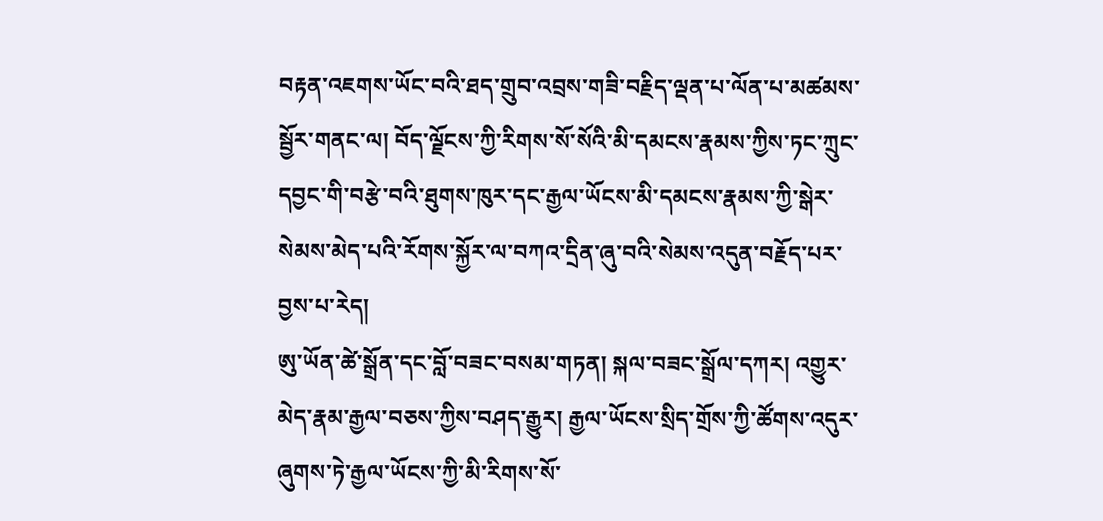བརྟན་འཇགས་ཡོང་བའི་ཐད་གྲུབ་འབྲས་གཟི་བརྗིད་ལྡན་པ་ལོན་པ་མཚམས་སྦྱོར་གནང་ལ། བོད་ལྗོངས་ཀྱི་རིགས་སོ་སོའི་མི་དམངས་རྣམས་ཀྱིས་ཏང་ཀྲུང་དབྱང་གི་བརྩེ་བའི་ཐུགས་ཁུར་དང་རྒྱལ་ཡོངས་མི་དམངས་རྣམས་ཀྱི་སྒེར་སེམས་མེད་པའི་རོགས་སྐྱོར་ལ་བཀའ་དྲིན་ཞུ་བའི་སེམས་འདུན་བརྗོད་པར་བྱས་པ་རེད།
ཨུ་ཡོན་ཚེ་སྒྲོན་དང་བློ་བཟང་བསམ་གཏན། སྐལ་བཟང་སྒྲོལ་དཀར། འགྱུར་མེད་རྣམ་རྒྱལ་བཅས་ཀྱིས་བཤད་རྒྱུར། རྒྱལ་ཡོངས་སྲིད་གྲོས་ཀྱི་ཚོགས་འདུར་ཞུགས་ཏེ་རྒྱལ་ཡོངས་ཀྱི་མི་རིགས་སོ་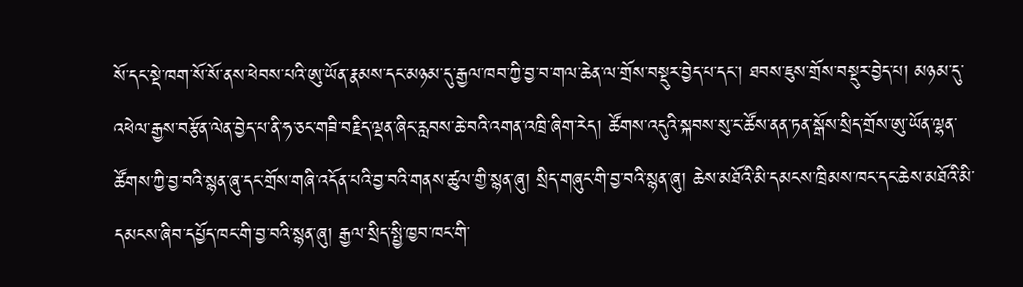སོ་དང་སྡེ་ཁག་སོ་སོ་ནས་ཕེབས་པའི་ཨུ་ཡོན་རྣམས་དང་མཉམ་དུ་རྒྱལ་ཁབ་ཀྱི་བྱ་བ་གལ་ཆེན་ལ་གྲོས་བསྡུར་བྱེད་པ་དང་། ཐབས་ཇུས་གྲོས་བསྡུར་བྱེད་པ། མཉམ་དུ་འཕེལ་རྒྱས་བརྩོན་ལེན་བྱེད་པ་ནི་ཧ་ཅང་གཟི་བརྗིད་ལྡན་ཞིང་རླབས་ཆེ་བའི་འགན་འཁྲི་ཞིག་རེད། ཚོགས་འདུའི་སྐབས་སུ་ང་ཚོས་ནན་ཏན་སྒོས་སྲིད་གྲོས་ཨུ་ཡོན་ལྷན་ཚོགས་ཀྱི་བྱ་བའི་སྙན་ཞུ་དང་གྲོས་གཞི་འདོན་པའི་བྱ་བའི་གནས་ཚུལ་གྱི་སྙན་ཞུ། སྲིད་གཞུང་གི་བྱ་བའི་སྙན་ཞུ། ཆེས་མཐོའི་མི་དམངས་ཁྲིམས་ཁང་དང་ཆེས་མཐོའི་མི་དམངས་ཞིབ་དཔྱོད་ཁང་གི་བྱ་བའི་སྙན་ཞུ། རྒྱལ་སྲིད་སྤྱི་ཁྱབ་ཁང་གི་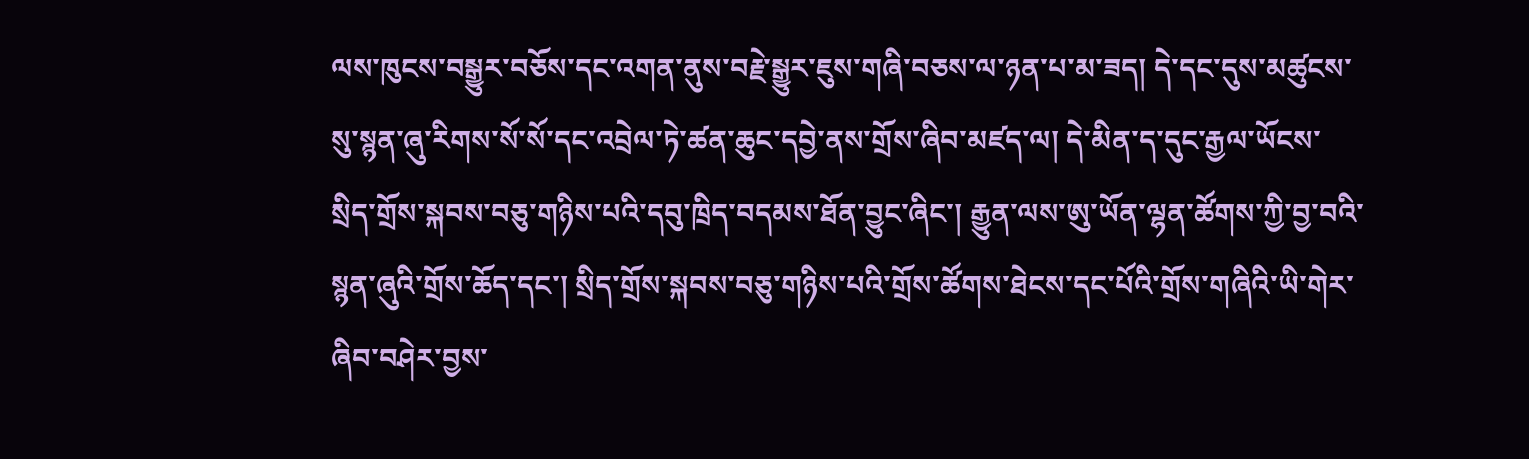ལས་ཁུངས་བསྒྱུར་བཅོས་དང་འགན་ནུས་བརྗེ་སྒྱུར་ཇུས་གཞི་བཅས་ལ་ཉན་པ་མ་ཟད། དེ་དང་དུས་མཚུངས་སུ་སྙན་ཞུ་རིགས་སོ་སོ་དང་འབྲེལ་ཏེ་ཚན་ཆུང་དབྱེ་ནས་གྲོས་ཞིབ་མཛད་ལ། དེ་མིན་ད་དུང་རྒྱལ་ཡོངས་སྲིད་གྲོས་སྐབས་བཅུ་གཉིས་པའི་དབུ་ཁྲིད་བདམས་ཐོན་བྱུང་ཞིང་། རྒྱུན་ལས་ཨུ་ཡོན་ལྷན་ཚོགས་ཀྱི་བྱ་བའི་སྙན་ཞུའི་གྲོས་ཆོད་དང་། སྲིད་གྲོས་སྐབས་བཅུ་གཉིས་པའི་གྲོས་ཚོགས་ཐེངས་དང་པོའི་གྲོས་གཞིའི་ཡི་གེར་ཞིབ་བཤེར་བྱས་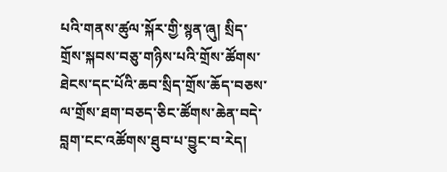པའི་གནས་ཚུལ་སྐོར་གྱི་སྙན་ཞུ། སྲིད་གྲོས་སྐབས་བཅུ་གཉིས་པའི་གྲོས་ཚོགས་ཐེངས་དང་པོའི་ཆབ་སྲིད་གྲོས་ཆོད་བཅས་ལ་གྲོས་ཐག་བཅད་ཅིང་ཚོགས་ཆེན་བདེ་བླག་ངང་འཚོགས་ཐུབ་པ་བྱུང་བ་རེད།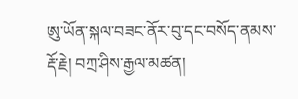ཨུ་ཡོན་སྐལ་བཟང་ནོར་བུ་དང་བསོད་ནམས་རྡོ་རྗེ། བཀྲ་ཤིས་རྒྱལ་མཚན།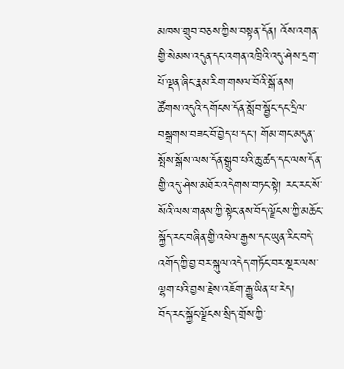མཁས་གྲུབ་བཅས་ཀྱིས་བསྟན་དོན། འོས་འགན་གྱི་སེམས་འདུན་དང་འགན་འཁྲིའི་འདུ་ཤེས་དྲག་པོ་ལྡན་ཞིང་རྣམ་རིག་གསལ་བོའི་སྒོ་ནས། ཚོགས་འདུའི་དགོངས་དོན་སློབ་སྦྱོང་དང་དྲིལ་བསྒྲགས་བཟང་བོ་བྱེད་པ་དང་། གོམ་གང་མདུན་སྤོས་སྒོས་ལས་དོན་སྒྲུབ་པའི་ཆུ་ཚད་དང་ལས་དོན་གྱི་འདུ་ཤེས་མཐོར་འདེགས་བཏང་སྟེ། རང་རང་སོ་སོའི་ལས་གནས་ཀྱི་སྟེང་ནས་བོད་ལྗོངས་ཀྱི་མཆོང་སྐྱོད་རང་བཞིན་གྱི་འཕེལ་རྒྱས་དང་ཡུན་རིང་བདེ་འགོད་ཀྱི་བྱ་བར་སྐུལ་འདེད་གཏོང་བར་སྔར་ལས་ལྷག་པའི་བྱས་རྗེས་འཇོག་རྒྱུ་ཡིན་པ་རེད།
བོད་རང་སྐྱོང་ལྗོངས་སྲིད་གྲོས་ཀྱི་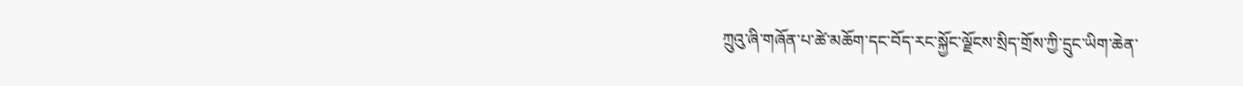ཀྲུའུ་ཞི་གཞོན་པ་ཚེ་མཆོག་དང་བོད་རང་སྐྱོང་ལྗོངས་སྲིད་གྲོས་ཀྱི་དྲུང་ཡིག་ཆེན་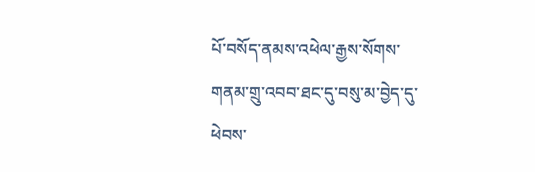པོ་བསོད་ནམས་འཕེལ་རྒྱས་སོགས་གནམ་གྲུ་འབབ་ཐང་དུ་བསུ་མ་བྱེད་དུ་ཕེབས་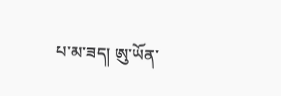པ་མ་ཟད། ཨུ་ཡོན་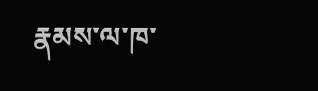རྣམས་ལ་ཁ་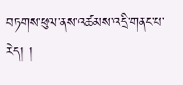བཏགས་ཕུལ་ནས་འཚམས་འདྲི་གནང་པ་རེད། །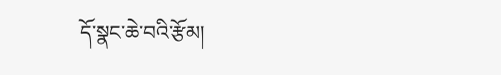དོ་སྣང་ཆེ་བའི་རྩོམ།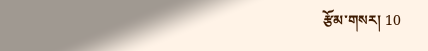རྩོམ་གསར། 10